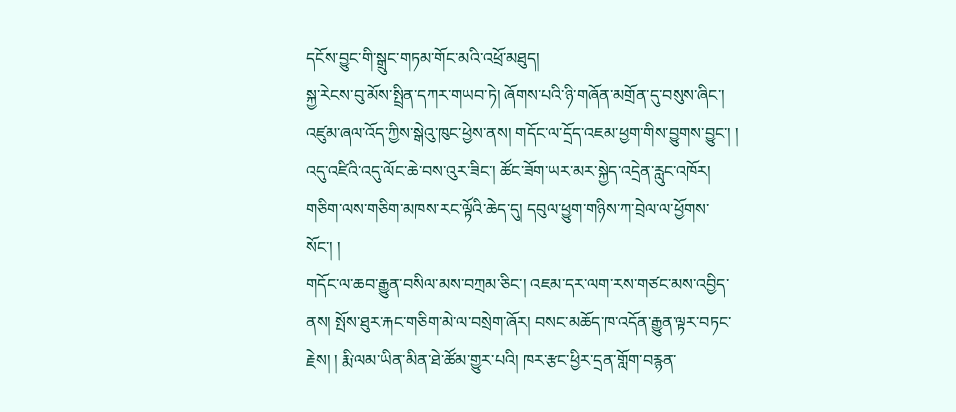དངོས་བྱུང་གི་སྒྲུང་གཏམ་གོང་མའི་འཕྲོ་མཐུད།
སྐྱ་རེངས་བུ་མོས་སྤྲིན་དཀར་གཡབ་ཏེ། ཞོགས་པའི་ཉི་གཞོན་མགྲོན་དུ་བསུས་ཞིང་། འཛུམ་ཞལ་འོད་ཀྱིས་སྒེའུ་ཁུང་ཕྱེས་ནས། གདོང་ལ་དྲོད་འཇམ་ཕྱག་གིས་བྱུགས་བྱུང་། ། འདུ་འཛིའི་འདུ་ལོང་ཆེ་བས་འུར་ཟིང་། ཚོང་ཟོག་ཡར་མར་སྐྱེད་འདྲེན་རླུང་འཁོར། གཅིག་ལས་གཅིག་མཁས་རང་ལྟོའི་ཆེད་དུ། དབུལ་ཕྱུག་གཉིས་ཀ་བྲེལ་ལ་ཕྱོགས་སོང་། །
གདོང་ལ་ཆབ་རྒྱུན་བསིལ་མས་བཀྲམ་ཅིང་། འཇམ་དར་ལག་རས་གཙང་མས་འབྱིད་ནས། སྤོས་ཐུར་རྐང་གཅིག་མེ་ལ་བསྲེག་ཞོར། བསང་མཆོད་ཁ་འདོན་རྒྱུན་ལྟར་བཏང་རྗེས། ། རྨི་ལམ་ཡིན་མིན་ཐེ་ཚོམ་གྱུར་པའི། ཁར་རྩང་ཕྱིར་དྲན་གློག་བརྙན་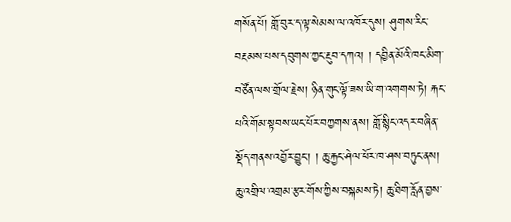གསོན་པོ། གློ་བུར་ད་ལྟ་སེམས་ལ་འཁོར་དུས། ཤུགས་རིང་བརྔམས་པས་དབུགས་ཀྱང་རྔུབ་དཀའ། ། དབྱིན་མོའི་ཁང་མིག་བཙོན་ལས་གྲོལ་རྗེས། ཉིན་གུང་ལྟོ་ཟས་ཡི་ག་འགགས་ཏེ། རྐང་པའི་གོམ་སྟབས་ཡང་པོར་བཀྱགས་ནས། གློ་སྙིང་འདར་བཞིན་སྡོད་གནས་འབྱོར་བྱུང་། ། ཆུ་རྐྱང་ཤེལ་ཕོར་ཁ་ཤས་བཏུང་ནས། ཆུ་འགྲིལ་འགྲམ་རྩར་གོས་ཀྱིས་བསྐམས་ཏེ། ཆུ་ཐིག་རློན་བྱས་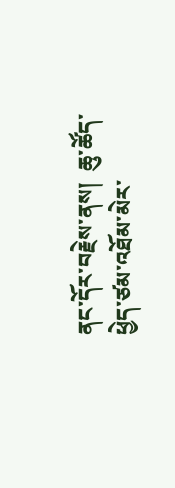ནང་དོར་བརྗེས་ནས།  ཆུ་ཚོད་ཕྱེད་ཙམ་འཐོམ་མེར་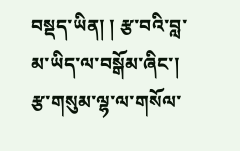བསྡད་ཡིན། ། རྩ་བའི་བླ་མ་ཡིད་ལ་བསྒོམ་ཞིང་། རྩ་གསུམ་ལྷ་ལ་གསོལ་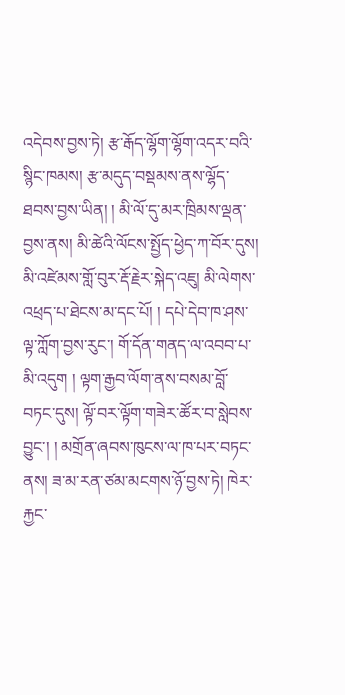འདེབས་བྱས་ཏེ། རྩ་རྒོད་ལྷོག་ལྷོག་འདར་བའི་སྙིང་ཁམས། རྩ་མདུད་བསྡམས་ནས་ལྷོད་ཐབས་བྱས་ཡིན། ། མི་ལོ་དུ་མར་ཁྲིམས་ལྡན་བྱས་ནས། མི་ཚེའི་ལོངས་སྤྱོད་ཕྱེད་ཀ་བོར་དུས། མི་འཛེམས་གློ་བུར་རྡོ་རྗེར་སྐེད་འཇུ། མི་ལེགས་འཕྲད་པ་ཐེངས་མ་དང་པོ། ། དཔེ་དེབ་ཁ་ཤས་ལྟ་ཀློག་བྱས་རུང་། གོ་དོན་གནད་ལ་འབབ་པ་མི་འདུག ། ལྟག་རྒྱབ་ལོག་ནས་བསམ་བློ་བཏང་དུས། ལྟོ་བར་ལྟོག་གཟེར་ཚོར་བ་སླེབས་བྱུང་། ། མགྲོན་ཞབས་ཁུངས་ལ་ཁ་པར་བཏང་ནས། ཟ་མ་རན་ཙམ་མངགས་ཉོ་བྱས་ཏེ། ཁེར་རྐྱང་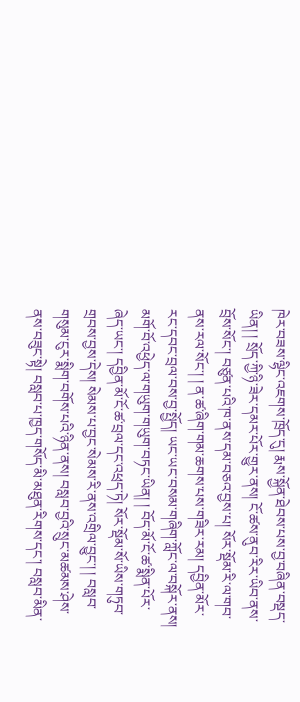ཁེར་བཟས་ལྷིང་འཇགས་ཁྲོད་དུ། རྨས་སྐྱོན་ཐེབས་པས་བྱ་བཞིན་བསྡད་ཡིན། ། སྲོད་ཀྱི་ཉི་ཟེར་དམར་པོར་གྱུར་ནས། ངོ་ཚས་ནུབ་རིར་ཡིབ་ནས་བྲོས་སོང་། བཙུན་པའི་ཁ་ནས་དམ་བཅའ་བྱས་པ། སོར་སྡོམ་རི་ལ་གབ་ནས་རལ་སོང་། ། ན་ཚ་ཞིག་གམ་ཆགས་པས་གཟིར་རམ། དབྱིན་མོར་རང་དབང་བྲལ་བས་བྱ་སྤྱོད། ཡང་ཡང་བསམ་གཞིག་ཀློང་ལ་བསྐོར་ནས། མགོ་བོ་འཕྱེད་ལ་གཡུག་གཡུག་བཏང་ཡིན། ། བོད་མོ་ངོ་ཚ་སྨིན་པོར་ཞེད་ཡང་། དབྱིན་མོ་ངོ་ཚ་བྲལ་དང་འཕྲད་ཏེ། སོར་སྡོམ་སོ་ཡིས་གཏུབ་གྲབས་བྱས་དེས། སེམས་པ་བྱང་སེམས་རི་ནས་འགྲིལ་བྱུང་། ། བསླབ་གསུམ་ངུར་སྨིག་བགོས་པའི་ཉིན་ནས། བསླབ་བྱའི་སྲུང་མཚམས་ཤེས་ནས་བཟུང་སྟེ། བསླབ་པ་ཁྱད་གསོད་མི་མཐུན་རིགས་དང་། བསླབ་མིན་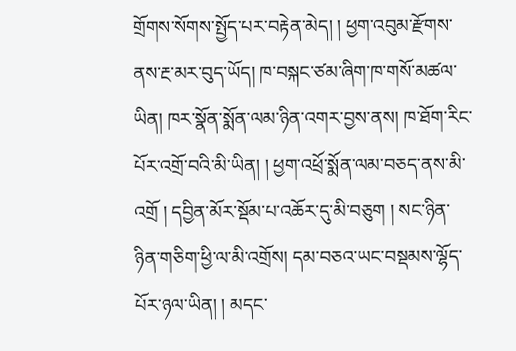གྲོགས་སོགས་སྤྱོད་པར་བརྟེན་མེད། ། ཕྱག་འབུམ་རྫོགས་ནས་རྔ་མར་བུད་ཡོད། ཁ་བསྐང་ཙམ་ཞིག་ཁ་གསོ་མཚལ་ཡིན། ཁར་སྣོན་སྨོན་ལམ་ཉིན་འགར་བྱས་ནས། ཁ་ཐོག་རིང་པོར་འགྲོ་བའི་མི་ཡིན། ། ཕྱག་འཕྲོ་སྨོན་ལམ་བཅད་ནས་མི་འགྲོ ། དབྱིན་མོར་སྡོམ་པ་འཆོར་དུ་མི་བཅུག ། སང་ཉིན་ཉིན་གཅིག་ཕྱི་ལ་མི་འགྲོས། དམ་བཅའ་ཡང་བསྡམས་ལྷོད་པོར་ཉལ་ཡིན། ། མདང་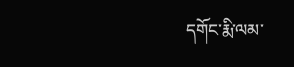དགོང་རྨི་ལམ་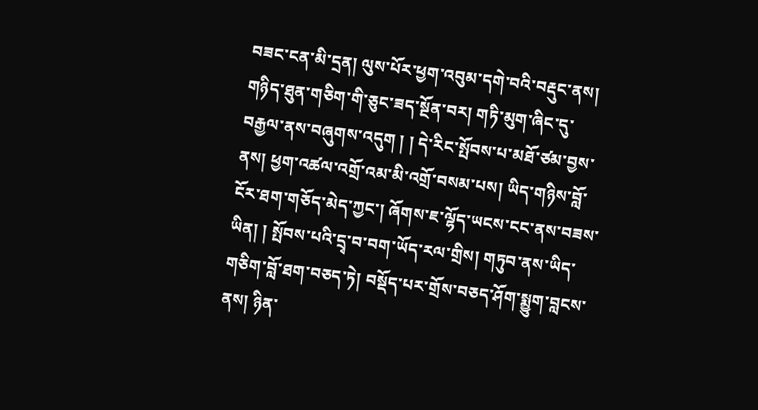བཟང་ངན་མི་དྲན། ལུས་པོར་ཕྱག་འབུམ་དགེ་བའི་བརྡུང་ནས། གཉིད་ཐུན་གཅིག་གི་ཅུང་ཟད་སྔོན་བར། གཏི་མུག་ཞིང་དུ་བརྒྱལ་ནས་བཞུགས་འདུག ། ། དེ་རིང་སྤོབས་པ་མཐོ་ཙམ་བྱས་ནས། ཕྱག་འཚལ་འགྲོ་འམ་མི་འགྲོ་བསམ་པས། ཡིད་གཉིས་བློ་ངོར་ཐག་གཅོད་མེད་ཀྱང་། ཞོགས་ཇ་ལྷོད་ཡངས་ངང་ནས་བཟས་ཡིན། ། སྤོབས་པའི་དྲྭ་བ་བག་ཡོད་རལ་གྲིས། གཏུབ་ནས་ཡིད་གཅིག་བློ་ཐག་བཅད་ཏེ། བསྡོད་པར་གྲོས་བཅད་ཤོག་སྨྱུག་བླངས་ནས། ཉིན་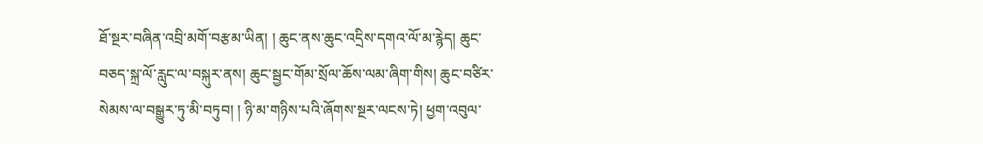ཐོ་སྔར་བཞིན་འབྲི་མགོ་བརྩམ་ཡིན། ། ཆུང་ནས་ཆུང་འདྲིས་དགའ་ལོ་མ་རྙེད། ཆུང་བཅད་སྐྲ་ལོ་རླུང་ལ་བསྐུར་ནས། ཆུང་སྦྱང་གོམ་སྲོལ་ཆོས་ལམ་ཞིག་གིས། ཆུང་བཙིར་སེམས་ལ་བསྒྱུར་ཏུ་མི་བཏུབ། ། ཉི་མ་གཉིས་པའི་ཞོགས་སྔར་ལངས་ཏེ། ཕྱག་འབུལ་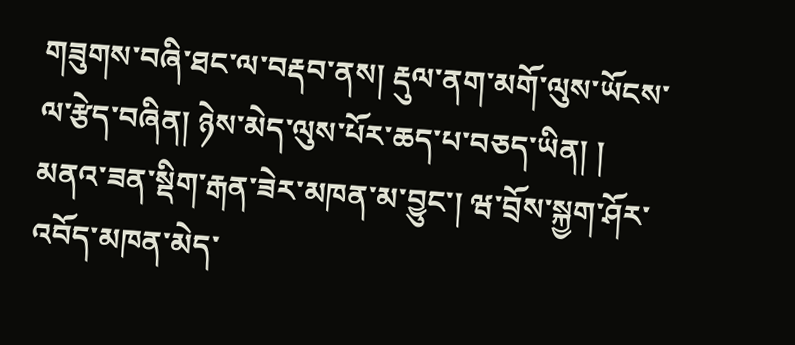གཟུགས་བཞི་ཐང་ལ་བརྡབ་ནས། རྡུལ་ནག་མགོ་ལུས་ཡོངས་ལ་རྩེད་བཞིན། ཉེས་མེད་ལུས་པོར་ཆད་པ་བཅད་ཡིན། ། མནའ་ཟན་སྡིག་རྒན་ཟེར་མཁན་མ་བྱུང་། ཝ་བྲོས་སྐྱག་ཤོར་འབོད་མཁན་མེད་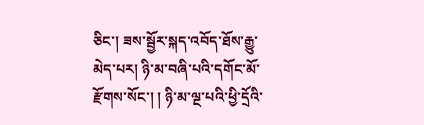ཅིང་། ཟས་སྦྱོར་སྐད་འབོད་ཐོས་རྒྱུ་མེད་པར། ཉི་མ་བཞི་པའི་དགོང་མོ་རྫོགས་སོང་། ། ཉི་མ་ལྔ་པའི་ཕྱི་དྲོའི་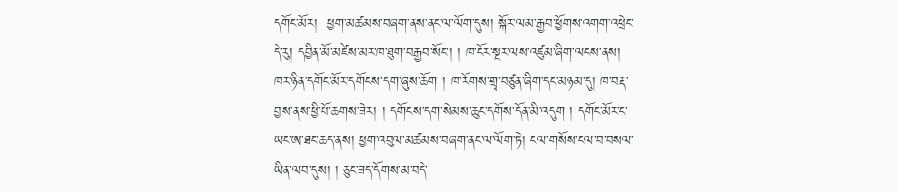དགོང་མོར།  ཕྱག་མཚམས་བཞག་ནས་ནང་ལ་ལོག་དུས། སྐོར་ལམ་རྒྱབ་ཕྱོགས་འགག་འཕྲེང་དེ་རུ། དབྱིན་མོ་མཛེས་མར་ཁ་ཐུག་བརྒྱབ་སོང་། ། ཁ་ངོར་སྔར་ལས་འཛུམ་ཞིག་ལངས་ནས། ཁར་ཉིན་དགོང་མོར་དགོངས་དག་ཞུས་ཆོག ། ཁ་རོགས་གྲྭ་བཙུན་ཞིག་དང་མཉམ་དུ། ཁ་བརྡ་བྱས་ནས་ཕྱི་པོ་ཆགས་ཟེར། ། དགོངས་དག་སེམས་ཆུང་དགོས་དོན་མི་འདུག ། དགོང་མོར་ང་ཡང་ཨ་ཐང་ཆད་ནས། ཕྱག་འབུལ་མཚམས་བཞག་ནང་ལ་ལོག་ཏེ། ངལ་གསོས་ངལ་བ་བསལ་ཡིན་ལབ་དུས། ། ཅུང་ཟད་དོགས་མ་བདེ་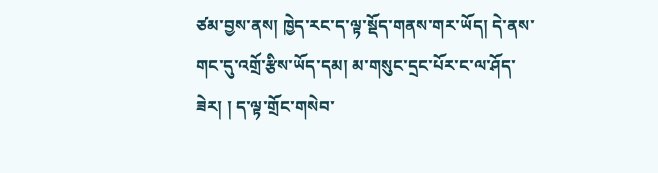ཙམ་བྱས་ནས། ཁྱེད་རང་ད་ལྟ་སྡོད་གནས་གར་ཡོད། དེ་ནས་གང་དུ་འགྲོ་རྩིས་ཡོད་དམ། མ་གསུང་དྲང་པོར་ང་ལ་ཤོད་ཟེར། ། ད་ལྟ་གྲོང་གསེབ་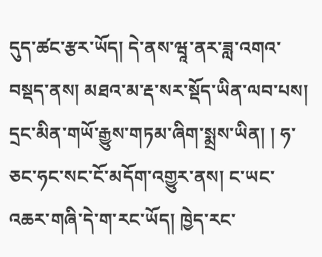དུད་ཚང་རྩར་ཡོད། དེ་ནས་ཝཱ་ནར་ཟླ་འགའ་བསྡད་ནས། མཐའ་མ་རྡ་སར་སྡོད་ཡིན་ལབ་པས། དྲང་མིན་གཡོ་རྒྱུས་གཏམ་ཞིག་སྨྲས་ཡིན། ། ཧ་ཅང་ཧང་སང་ངོ་མདོག་འགྱུར་ནས། ང་ཡང་འཆར་གཞི་དེ་ག་རང་ཡོད། ཁྱེད་རང་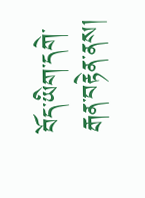བོད་ཡིག་དགེ་རྒན་བརྟེན་ནས།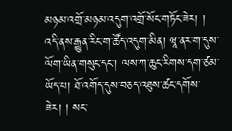མཉམ་འགྲོ་མཉམ་འདུག་འགྲོ་སོང་གཏོང་ཟེར། ། འདི་ནས་རྒྱུན་རིང་ག་ཚོད་འདུག་མིན། ཝཱ་ནར་ག་དུས་ལོག་ཡིན་གསུང་དང་། ལས་ཀ་ཆུང་རིགས་དག་ཙམ་ཡོད་པ། ཐོ་འགོད་དུས་བཅད་འཐུས་ཚང་དགོས་ཟེར། ། སང་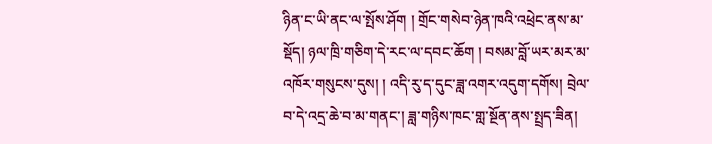ཉིན་ང་ཡི་ནང་ལ་སྤོས་ཤོག ། གྲོང་གསེབ་ཉེན་ཁའི་འཕྲེང་ནས་མ་སྡོད། ཉལ་ཁྲི་གཅིག་དེ་རང་ལ་དབང་ཆོག ། བསམ་བློ་ཡར་མར་མ་འཁོར་གསུངས་དུས། ། འདི་རུ་ད་དུང་ཟླ་འགར་འདུག་དགོས། བྲེལ་བ་དེ་འདྲ་ཆེ་བ་མ་གནང་། ཟླ་གཉིས་ཁང་གླ་སྔོན་ནས་སྤྲད་ཟིན།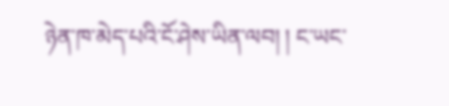ཉེན་ཁ་མེད་པའི་ངོ་ཤེས་ཡིན་ལབ། ། ང་ཡང་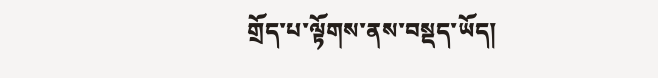གྲོད་པ་ལྟོགས་ནས་བསྡད་ཡོད།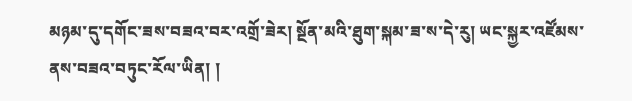མཉམ་དུ་དགོང་ཟས་བཟའ་བར་འགྲོ་ཟེར། སྔོན་མའི་ཐུག་སྐམ་ཟ་ས་དེ་རུ། ཡང་སྐྱར་འཛོམས་ནས་བཟའ་བཏུང་རོལ་ཡིན། །